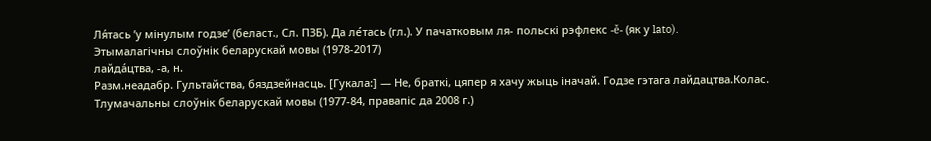Ля́тась ’у мінулым годзе’ (беласт., Сл. ПЗБ). Да ле́тась (гл.). У пачатковым ля‑ польскі рэфлекс ‑ě‑ (як у lato).
Этымалагічны слоўнік беларускай мовы (1978-2017)
лайда́цтва, ‑а, н.
Разм.неадабр. Гультайства, бяздзейнасць. [Гукала:] — Не, браткі, цяпер я хачу жыць іначай. Годзе гэтага лайдацтва.Колас.
Тлумачальны слоўнік беларускай мовы (1977-84, правапіс да 2008 г.)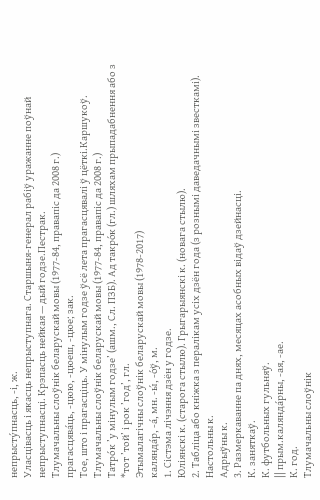непрысту́пнасць, ‑і, ж.
Уласцівасць і якасць непрыступнага. Старшыня-генерал рабіў уражанне поўнай непрыступнасці. Крэпасць нейкая — дый годзе.Пестрак.
Тлумачальны слоўнік беларускай мовы (1977-84, правапіс да 2008 г.)
прагасцява́ць, ‑цюю, ‑цюеш, ‑цюе; зак.
Тое, што і прагасціць. У мінулым годзе ўсё лета прагасцявалі ў цёткі.Каршукоў.
Тлумачальны слоўнік беларускай мовы (1977-84, правапіс да 2008 г.)
Татро́к ’у мінулым годзе’ (ашм., Сл. ПЗБ). Ад такро́к (гл.) шляхам прыпадабнення або з *тот ’той’ і рок ’год’, гл.
Этымалагічны слоўнік беларускай мовы (1978-2017)
калянда́р, -а́, мн. -ы́, -о́ў, м.
1. Сістэма лічэння дзён у годзе.
Юліянскі к. (старога стылю). Грыгарыянскі к. (новага стылю).
2. Табліца або кніжка з пералікам усіх дзён года (з рознымі даведачнымі звесткамі).
Настольны к.
Адрыўны к.
3. Размеркаванне па днях, месяцах асобных відаў дзейнасці.
К. заняткаў.
К. футбольных гульняў.
|| прым.калянда́рны, -ая, -ае.
К. год.
Тлумачальны слоўнік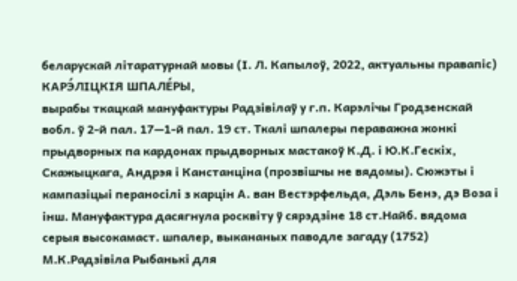беларускай літаратурнай мовы (І. Л. Капылоў, 2022, актуальны правапіс)
КАРЭ́ЛІЦКІЯ ШПАЛЕ́РЫ,
вырабы ткацкай мануфактуры Радзівілаў у г.п. Карэлічы Гродзенскай вобл. ў 2-й пал. 17—1-й пал. 19 ст. Ткалі шпалеры пераважна жонкі прыдворных па кардонах прыдворных мастакоў К.Д. і Ю.К.Гескіх, Скажыцкага, Андрэя і Канстанціна (прозвішчы не вядомы). Сюжэты і кампазіцыі пераносілі з карцін А. ван Вестэрфельда, Дэль Бенэ, дэ Воза і інш. Мануфактура дасягнула росквіту ў сярэдзіне 18 ст.Найб. вядома серыя высокамаст. шпалер, выкананых паводле загаду (1752) М.К.Радзівіла Рыбанькі для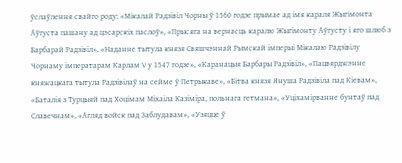ўслаўлення свайго роду: «Мікалай Радзівіл Чорны ў 1560 годзе прымае ад імя караля Жыгімонта Аўгуста пашану ад цэсарскіх паслоў», «Прысяга на вернасць каралю Жыгімонту Аўгусту і яго шлюб з Барбарай Радзівіл», «Наданне тытула князя Свяшчэннай Рымскай імперыі Мікалаю Радзівілу Чорнаму імператарам Карлам V у 1547 годзе», «Каранацыя Барбары Радзівіл», «Пацвярджэнне княжацкага тытула Радзівілаў на сейме ў Петрыкаве», «Бітва князя Януша Радзівіла пад Кіевам», «Баталія з Турцыяй пад Хоцімам Міхаіла Казіміра, польнага гетмана», «Уціхамірванне бунтаў пад Славечнам», «Агляд войск пад Заблудавам», «Узяцце ў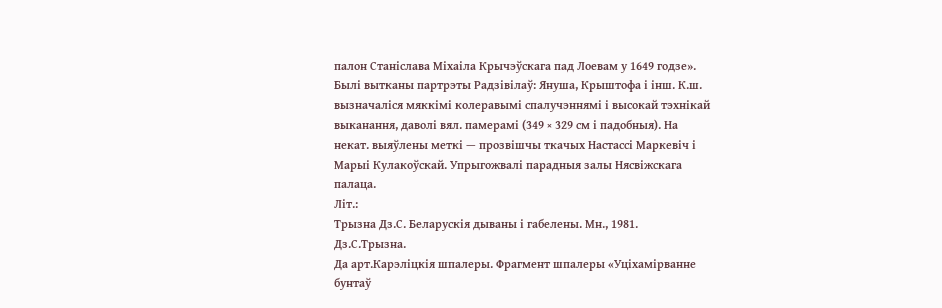палон Станіслава Міхаіла Крычэўскага пад Лоевам у 1649 годзе». Былі вытканы партрэты Радзівілаў: Януша, Крыштофа і інш. К.ш. вызначаліся мяккімі колеравымі спалучэннямі і высокай тэхнікай выканання, даволі вял. памерамі (349 × 329 см і падобныя). На некат. выяўлены меткі — прозвішчы ткачых Настассі Маркевіч і Марыі Кулакоўскай. Упрыгожвалі парадныя залы Нясвіжскага палаца.
Літ.:
Трызна Дз.С. Беларускія дываны і габелены. Мн., 1981.
Дз.С.Трызна.
Да арт.Карэліцкія шпалеры. Фрагмент шпалеры «Уціхамірванне бунтаў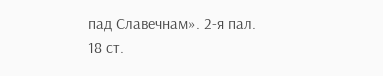пад Славечнам». 2-я пал. 18 ст.